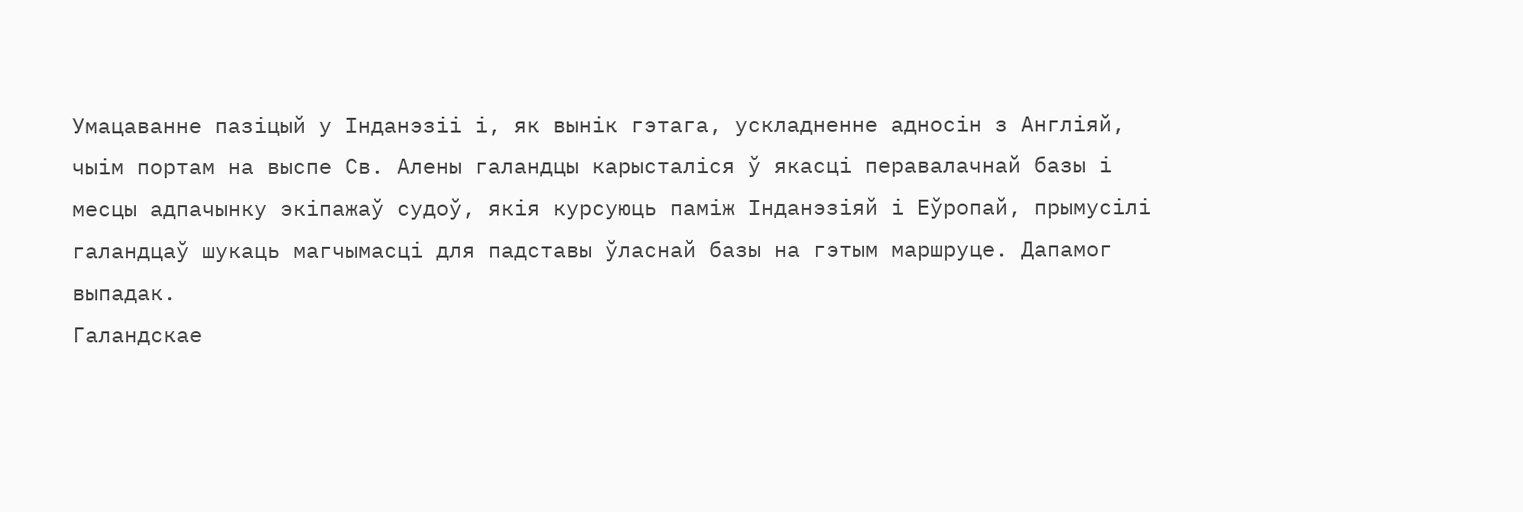Умацаванне пазіцый у Інданэзіі і, як вынік гэтага, ускладненне адносін з Англіяй, чыім портам на выспе Св. Алены галандцы карысталіся ў якасці перавалачнай базы і месцы адпачынку экіпажаў судоў, якія курсуюць паміж Інданэзіяй і Еўропай, прымусілі галандцаў шукаць магчымасці для падставы ўласнай базы на гэтым маршруце. Дапамог выпадак.
Галандскае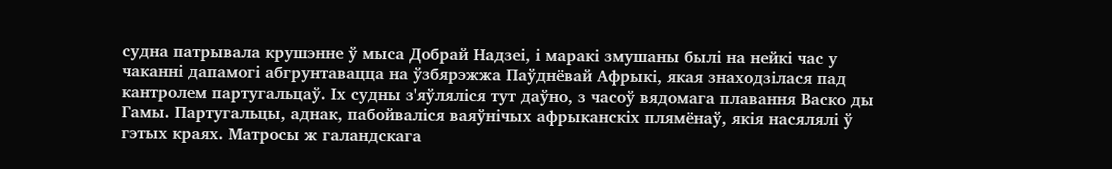судна патрывала крушэнне ў мыса Добрай Надзеі, і маракі змушаны былі на нейкі час у чаканні дапамогі абгрунтавацца на ўзбярэжжа Паўднёвай Афрыкі, якая знаходзілася пад кантролем партугальцаў. Іх судны з'яўляліся тут даўно, з часоў вядомага плавання Васко ды Гамы. Партугальцы, аднак, пабойваліся ваяўнічых афрыканскіх плямёнаў, якія насялялі ў гэтых краях. Матросы ж галандскага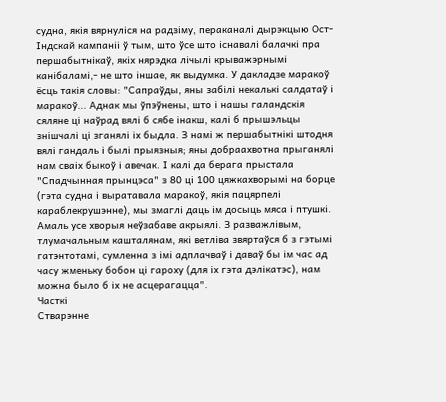судна, якія вярнуліся на радзіму, пераканалі дырэкцыю Ост-Індскай кампаніі ў тым, што ўсе што існавалі балачкі пра першабытнікаў, якіх нярэдка лічылі крыважэрнымі канібаламі,- не што іншае, як выдумка. У дакладзе маракоў ёсць такія словы: "Сапраўды, яны забілі некалькі салдатаў і маракоў... Аднак мы ўпэўнены, што і нашы галандскія сяляне ці наўрад вялі б сябе інакш, калі б прышэльцы знішчалі ці зганялі іх быдла. З намі ж першабытнікі штодня вялі гандаль і былі прыязныя; яны добраахвотна прыганялі нам сваіх быкоў і авечак. І калі да берага прыстала "Спадчынная прынцэса" з 80 ці 100 цяжкахворымі на борце (гэта судна і выратавала маракоў, якія пацярпелі караблекрушэнне), мы змаглі даць ім досыць мяса і птушкі. Амаль усе хворыя неўзабаве акрыялі. З разважлівым, тлумачальным кашталянам, які ветліва звяртаўся б з гэтымі гатэнтотамі, сумленна з імі адплачваў і даваў бы ім час ад часу жменьку бобон ці гароху (для іх гэта дэлікатэс), нам можна было б іх не асцерагацца".
Часткі
Стварэнне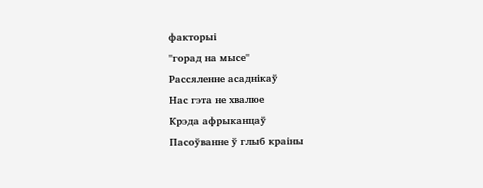факторыі
"горад на мысе"
Рассяленне асаднікаў
Нас гэта не хвалюе
Крэда афрыканцаў
Пасоўванне ў глыб краіны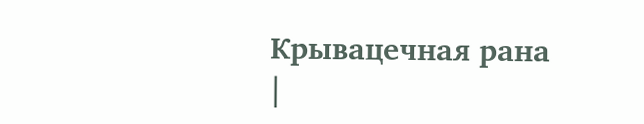Крывацечная рана
|